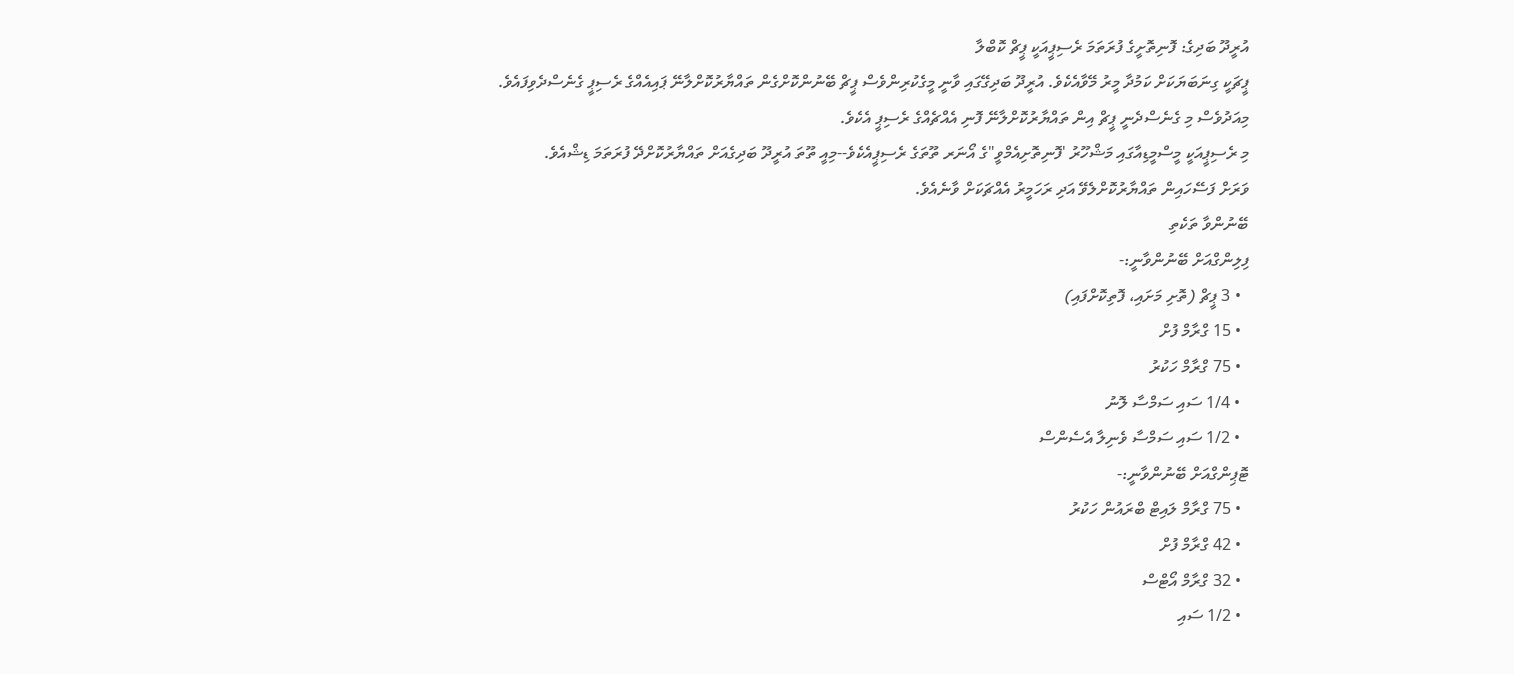އުރީދޫ ބަދިގެ: ފޮނިތޮށީގެ ފުރަތަމަ ރެސިޕީއަކީ ޕީޗް ކޮބްލާ
ޕީޗަކީ ގިނަބަޔަކަށް ކަމުދާ މީރު މޭވާއެކެވެ. އުރީދޫ ބަދިގޭގައި ވާނީ މީގެކުރިންވެސް ޕީޗް ބޭނުންކޮށްގެން ތައްޔާރުކޮށްލާނޭ ޕައިއެއްގެ ރެސިޕީ ގެނެސްދެވިފައެވެ.
މިއަދުވެސް މި ގެނެސްދެނީ ޕީޗް އިން ތައްޔާރުކޮށްލާނޭ ފޮނި އެއްޗެއްގެ ރެސިޕީ އެކެވެ.
މި ރެސިޕީއަކީ މީސްމީޑިއާގައި މަޝްހޫރު 'ފޮނިތޮށިއެމްވީ"ގެ އޯނަރ ތޫތަގެ ރެސިޕީއެކެވެ--މިއީ ތޫތަ އުރީދޫ ބަދިގެއަށް ތައްޔާރުކޮށްދޭ ފުރަތަމަ ޑިޝްއެވެ.
ވަރަށް ފަސޭހައިން ތައްޔާރުކޮށްލެވޭ އަދި ރަހަމީރު އެއްޗަކަށް ވާނެއެވެ.
ބޭނުންވާ ތަކެތި
ފިލިންގްއަށް ބޭނުންވާނީ:-
  • 3 ޕީޗް (ތޮށި މަށައި، ފޮތިކޮށްފައި)
  • 15 ގްރާމް ފުށް
  • 75 ގްރާމް ހަކުރު
  • 1/4 ސައި ސަމްސާ ލޮނު
  • 1/2 ސައި ސަމްސާ ވެނިލާ އެސެންސް
ޓޮޕިންގްއަށް ބޭނުންވާނީ:-
  • 75 ގްރާމް ލައިޓް ބްރައުން ހަކުރު
  • 42 ގްރާމް ފުށް
  • 32 ގްރާމް އޯޓްސް
  • 1/2 ސައި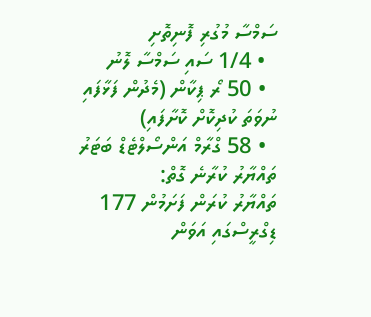ސަމްސާ މުގުރި ފޮނިތޮށި
  • 1/4 ސައި ސަމްސާ ލޮނު
  • 50 ރޯ ޕިކާން (މެދުން ފަޅާފައި ނުވަތަ ކުދިކޮށް ކޮށާފައި)
  • 58 ގްރާމް އަންސޯލްޓެޑް ބަޓަރު
ތައްޔާރު ކުރާނެ ގޮތް:
ތައްޔާރު ކުރަން ފަށަމުން 177 ޑިގްރީސްގައި އަވަން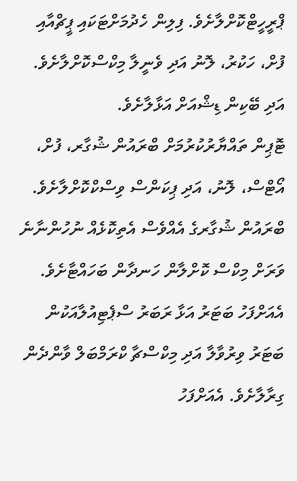ޕްރީހީޓްކޮށްލާށެވެ. ފިލިން ހެދުމަށްޓަކައި ޕީޗްއާއި ފުށް، ހަކުރު، ލޮނު އަދި ވެނީލާ މިކްސްކޮށްލާށެވެ. އަދި ބޭކިން ޑިޝްއަށް އަޅާލާށެވެ.
ޓޮޕިން ތައްޔާރުކުރުމަށް ބްރައުން ޝުގާރ، ފުށް، އޯޓްސް، ލޮނު، އަދި ޕިކަންސް ވިސްކްކޮށްލާށެވެ. ބްރައުން ޝުގާރގެ އެއްވެސް އެތިކޮޅެއް ނުހުންނާނެ ވަރަށް މިކްސް ކޮށްލާން ހަނދާން ބަހައްޓާށެވެ. އެއަށްފަހު ބަޓަރު އަޅާ ރަބަރު ސްޕެޓިއުލާއަކުން ބަޓަރު ވިރުވާލާ އަދި މިކްސްޗާ ކްރަމްބަލް ވާންދެން ގިރާލާށެވެ. އެއަށްފަހު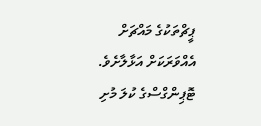ޕީޗްތަކުގެ މައްޗަށް އެއްވަރަކަށް އަޅާލާށެވެ.
ޓޮޕިންގްސްގެ ކުލަ މުށި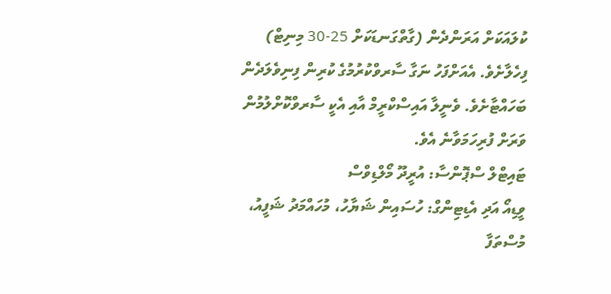ކުލައަކަށް އަރަންދެން (ގާތްގަނޑަކަށް 25-30 މިނިޓް) ފިހެލާށެވެ. އެއަށްފަހު ނަގާ ސާރވްކުރުމުގެ ކުރިން ފިނިވެލަދެން ބަހައްޓާށެވެ. ވެނީލާ އައިސްކްރީމް އާއި އެކީ ސާރވްކޮށްލުމުން ވަރަށް ފުރިހަމަވާނެ އެވެ.
ޓައިޓްލް ސްޕޮންސާ: އުރީދޫ މޯލްޑިވްސް
ވީޑިއޯ އަދި އެޑިޓިންގް: ހުސައިން ޝަޔާހު، މުހައްމަދު ޝަފީއު، މުސްތަފާ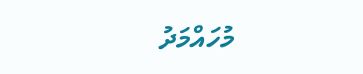މުހައްމަދު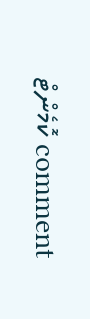comment ކޮމެންޓް